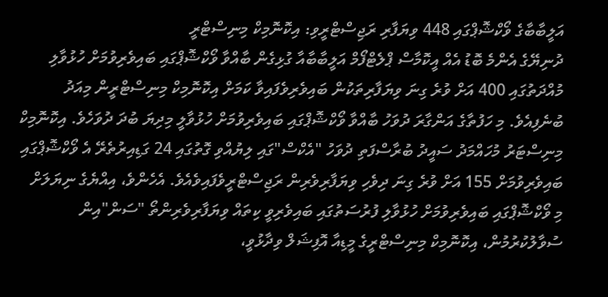އަލީބާބާގެ ވޯކްޝޮޕްގައި 448 ވިޔަފާރި ރަޖިސްޓްރީވި: އިކޮނޮމިކް މިނިސްޓްރީ
ދުނިޔޭގެ އެންމެ ބޮޑު އެއް އީކޮމާސް ޕްލެޓްފޯމް އަލީބާބާއާ ގުޅިގެން ބާއްވާ ވޯކްޝޮޕްގައި ބައިވެރިވުމަށް ހުޅުވާލި މުއްދަތުގައި 400 އަށް ވުރެ ގިނަ ވިޔަފާރިތަކުން ބައިވެރިވެފައިވާ ކަމަށް އިކޮނޮމިކް މިނިސްޓްރީން މިއަދު ބުނެފިއެވެ. މި ހަފުތާގެ އަންގާރަ ދުވަހު ބާއްވާ ވޯކްޝޮޕްގައި ބައިވެރިވުމަށް ހުޅުވާލީ މިދިޔަ ބުދަ ދުވަހެވެ. އިކޮނޮމިކް މިނިސްޓަރު މުހައްމަދު ސައީދު ބުރާސްފަތި ދުވަހު "އެކްސް"ގައި ލިޔުއްވި ގޮތުގައި 24 ގަޑިއިރުތެރޭ އެ ވޯކްޝޮޕްގައި ބައިވެރިވުމަށް 155 އަށް ވުރެ ގިނަ ދިވެހި ވިޔަފާރިވެރިން ރަޖިސްޓްރީވެފައިވެއެވެ. އެހެންވެ، އިއްޔެގެ ނިޔަލަށް މި ވޯކްޝޮޕްގައި ބައިވެރިވުމަށް ހުޅުވާލި ފުރުސަތުގައި ބައިވެރިވީ ކިތައް ވިޔަފާރިވެރިންތޯ "ސަން"އިން ސުވާލުކުރުމުން، އިކޮނޮމިކް މިނިސްޓްރީގެ މީޑިއާ އޮފިޝަލް ވިދާޅުވީ،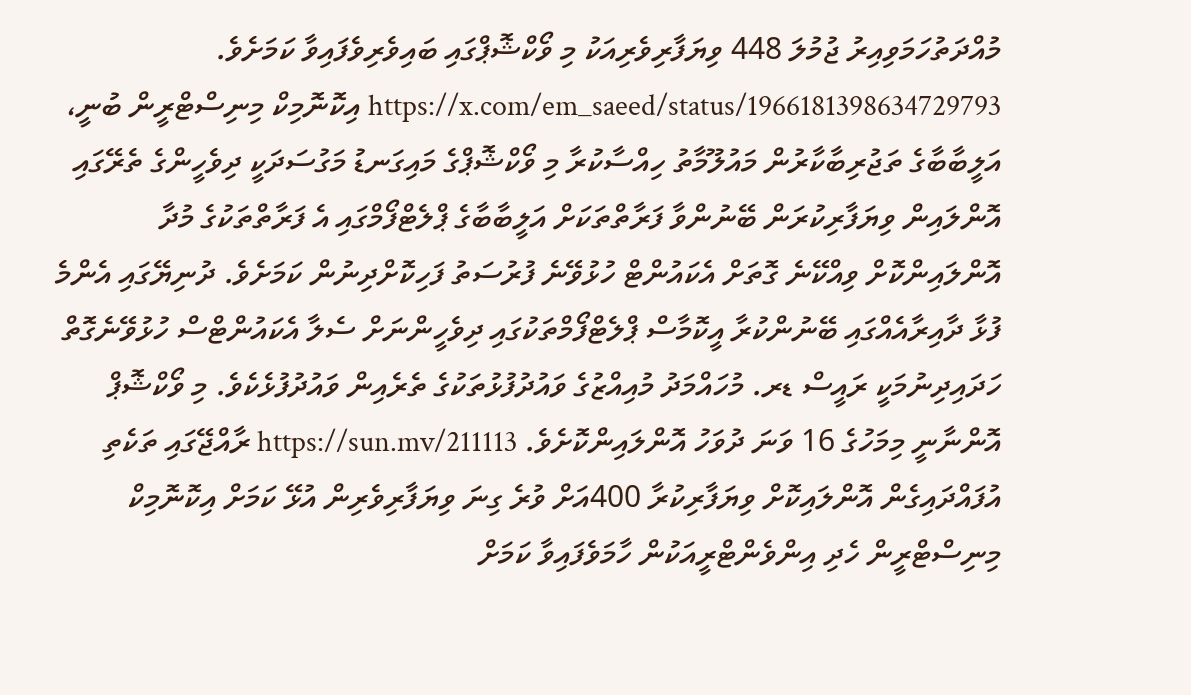މުއްދަތުހަމަވިއިރު ޖުމުލަ 448 ވިޔަފާރިވެރިއަކު މި ވޯކްޝޮޕްގައި ބައިވެރިވެފައިވާ ކަމަށެވެ. https://x.com/em_saeed/status/1966181398634729793 އިކޮނޮމިކް މިނިސްޓްރީން ބުނީ، އަލީބާބާގެ ތަޖުރިބާކާރުން މައުލޫމާތު ހިއްސާކުރާ މި ވޯކްޝޮޕްގެ މައިގަނޑު މަގުސަދަކީ ދިވެހީންގެ ތެރޭގައި އޮންލައިން ވިޔަފާރިކުރަން ބޭނުންވާ ފަރާތްތަކަށް އަލީބާބާގެ ޕްލެޓްފޯމްގައި އެ ފަރާތްތަކުގެ މުދާ އޮންލައިންކޮށް ވިއްކޭނެ ގޮތަށް އެކައުންޓް ހުޅުވޭނެ ފުރުސަތު ފަހިކޮށްދިނުން ކަމަށެވެ. ދުނިޔޭގައި އެންމެ ފުޅާ ދާއިރާއެއްގައި ބޭނުންކުރާ އީކޮމާސް ޕްލެޓްފޯމްތަކުގައި ދިވެހީންނަށް ސެލާ އެކައުންޓްސް ހުޅުވޭނެގޮތް ހަދައިދިނުމަކީ ރައީސް ޑރ. މުހައްމަދު މުއިއްޒުގެ ވައުދުފުޅުތަކުގެ ތެރެއިން ވައުދުފުޅެކެވެ. މި ވޯކްޝޮޕް އޮންނާނީ މިމަހުގެ 16 ވަނަ ދުވަހު އޮންލައިންކޮށެވެ. https://sun.mv/211113 ރާއްޖޭގައި ތަކެތި އުފައްދައިގެން އޮންލައިކޮށް ވިޔަފާރިކުރާ 400އަށް ވުރެ ގިނަ ވިޔަފާރިވެރިން އުޅޭ ކަމަށް އިކޮނޮމިކް މިނިސްޓްރީން ހެދި އިންވެންޓްރީއަކުން ހާމަވެފައިވާ ކަމަށް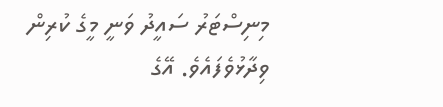މިނިސްޓަރު ސައީދު ވަނީ މީގެ ކުރިން ވިދާޅުވެފައެވެ. އޭގެ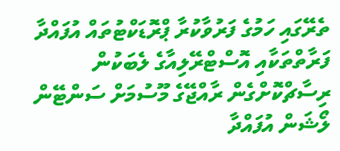ތެރޭގައި ހަމުގެ ފަރުވާކުރާ ޕްރޮޑަކްޓުތައް އުފައްދާ ފަރާތްތަކާއި އޮސްޓްރޭލިއާގެ ލެބަކުން ރިސާޗްކޮށްގެން ރާއްޖޭގެ މޫސުމަށް ސަންޓޭން ލޯޝަން އުފައްދާ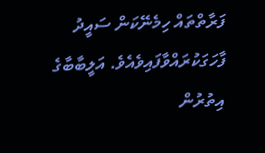ފަރާތްތައް ހިމެނޭކަން ސައީދު ފާހަގަކުރައްވާފައިވެއެވެ. އަލީބާބާގެ އިތުރުން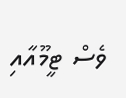ވެސް ޓީމޫއާއި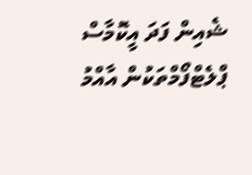ޝެއިން ފަދަ އީކޮމާސް ޕްލެޓްފޯމްތަކުން އާއްމު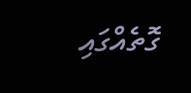ގޮތެއްގައި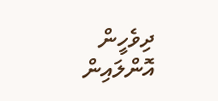ދިވެހީން އޮންލައިން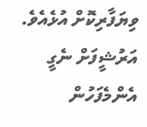ވިޔަފާރިކޮށް އުޅެއެވެ.
އަރުޝީފަށް ނެގީ
އެންމެފަހުން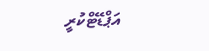އަޕްޑޭޓްކުރީ